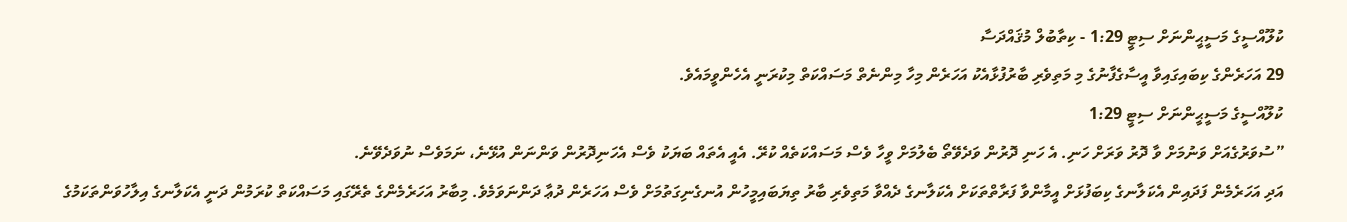ކުލޫއްސީގެ މަސީޙީންނަށް ސިޓީ 1:29 - ކިތާބުލް މުޤައްދަސާ
29 އަހަރެންގެ ކިބައިގައިވާ އީސާގެފާނުގެ މި މަތިވެރި ބާރުފުޅާއެކު އަހަރެން މިހާ މިންނެތް މަސައްކަތް މިކުރަނީ އެހެންވީމައެވެ.
ކުލޫއްސީގެ މަސީޙީންނަށް ސިޓީ 1:29
”ސުވަރުގެއަށް ވަނުމަށް ވާ ދޮރު ވަރަށް ހަނި. އެ ހަނި ދޮރުން ވަދެވޭތޯ ބެލުމަށް ވީހާ ވެސް މަސައްކަތެއް ކުރޭ. އެއީ އެތައް ބަޔަކު ވެސް އެހަނިދޮރުން ވަންނަން އުޅޭނެ، ނަމަވެސް ނުވަދެވޭނެ.
އަދި އަހަރެމެން ފަދައިން އެކަލާނގެ ކިބަފުޅަށް އީމާންވާ ފަރާތްތަކަށް އެކަލާނގެ ދެއްވާ މަތިވެރި ބާރު ތިޔަބައިމީހުން އުނގެނިގަތުމަށް ވެސް އަހަރެން ދުޢާ ދަންނަވަމެވެ. މިބާރު އަހަރެމެންގެ ތެރޭގައި މަސައްކަތް ކުރަމުން ދަނީ އެކަލާނގެ އިލާހުވަންތަކަމުގެ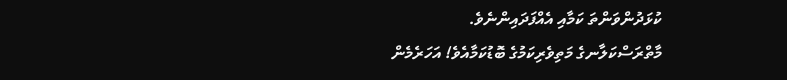ކުޅަދުންވަންތަ ކަމާއި އެއްފަދައިންނެވެ.
މާތްރަސްކަލާނގެ މަތިވެރިކަމުގެ ބޮޑުކަމާއެވެ! އަހަރެމެން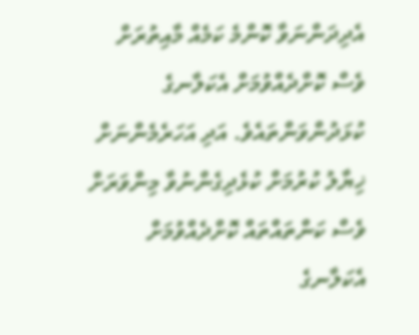އެދިދަންނަވާ ކޮންމެ ކަމެއް މާއިތުރަށް ވެސް ކޮށްދެއްވުމަށް އެކަލާނގެ ކުޅަދުންވަންތައެވެ. އަދި އަހަރެމެންނަށް ޚިޔާލު ކުރުމަށް ކުޅެދިގެންނުވާ މިންވަރަށް ވެސް ކަންތައްތައް ކޮށްދެއްވުމަށް އެކަލާނގެ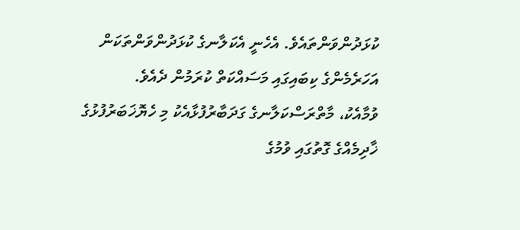ކުޅަދުންވަންތައެވެ. އެހެނީ އެކަލާނގެ ކުޅަދުންވަންތަކަން އަހަރެމެންގެ ކިބައިގައި މަސައްކަތް ކުރަމުން ދެއެވެ.
ވުމާއެކު، މާތްރަސްކަލާނގެ ގަދަބާރުފުޅާއެކު މި ހެޔޮޚަބަރުފުޅުގެ ޚާދިމެއްގެ ގޮތުގައި ވުމުގެ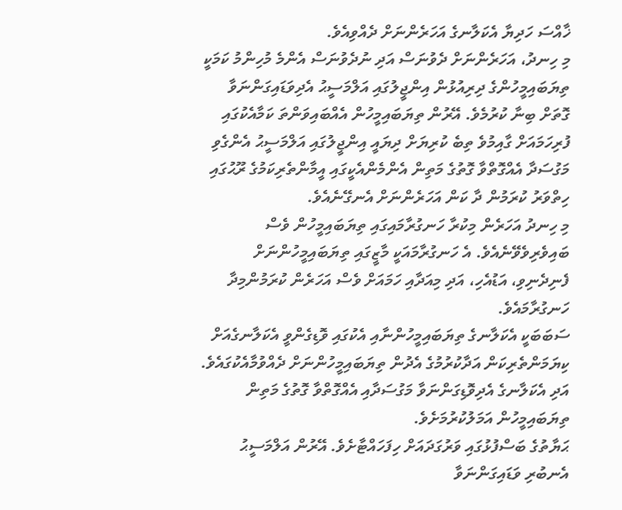ޚާއްސަ ހަދިޔާ އެކަލާނގެ އަހަރެންނަށް ދެއްވިއެވެ.
މި ހިނދު، އަހަރެންނަށް ދެވުނަސް އަދި ނުދެވުނަސް އެންމެ މުހިންމު ކަމަކީ ތިޔަބައިމީހުންގެ ދިރިއުޅުން އިންޖީލުގައި އަލްމަސީޙު އެދިވަޑައިގަންނަވާ ގޮތަށް ބިނާ ކުރުމެވެ. އޭރުން ތިޔަބައިމީހުން އެއްބައިވަންތަ ކަމާއެކުގައި ފުރިހަމައަށް ގާއިމުވެ ތިބެ ކުރިޔަށް ދިޔައީ އިންޖީލުގައި އަލްމަސީޙު އެންގެވި މަގުސަދާ އެއްގޮތްވާ ގޮތުގެ މަތިން އެންމެންއެކީގައި އީމާންތެރިކަމުގެ ރޫޙުގައި ހިތްވަރު ކުރަމުން ދާ ކަން އަހަރެންނަށް އެނގޭނެއެވެ.
މި ހިނދު އަހަރެން މިކުރާ ހަނގުރާމައިގައި ތިޔަބައިމީހުން ވެސް ބައިވެރިވެވޭނެއެވެ. އެ ހަނގުރާމައަކީ މާޒީގައި ތިޔަބައިމީހުންނަށް ފެނިދެނިވި، އަޑުއެހި، އަދި މިއަދާއި ހަމައަށް ވެސް އަހަރެން ކުރަމުންމިދާ ހަނގުރާމައެވެ.
ސަބަބަކީ އެކަލާނގެ ތިޔަބައިމީހުންނާއި އެކުގައި ވޮޑިގެންވީ އެކަލާނގެއަށް ކިޔަމަންތެރިކަން އަދާކުރުމުގެ އެދުން ތިޔަބައިމީހުންނަށް ދެއްވުމާއެކުގައެވެ. އަދި އެކަލާނގެ އެދިވޮޑިގަންނަވާ މަގުސަދާއި އެއްގޮތްވާ ގޮތުގެ މަތިން ތިޔަބައިމީހުން އަމަލުކުރުމަށެވެ.
ޙަޔާތުގެ ބަސްފުޅުގައި ވަރުގަދައަށް ހިފަހައްޓާށެވެ. އޭރުން އަލްމަސީޙު އެނބުރި ވަޑައިގަންނަވާ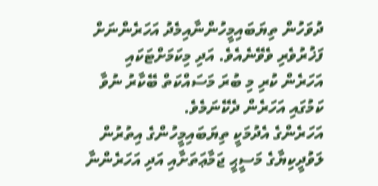ދުވަހުން ތިޔަބައިމީހުންނާއިމެދު އަހަރެންނަށް ފަޚުރުވެރި ވެވޭނެއެވެ. އަދި މިކަމަށްޓަކައި އަހަރެން ކުރި މި ބުރަ މަސައްކަތް ބޭކާރު ނުވާ ކަމުގައި އަހަރެން ދެކޭނަމެވެ.
އަހަރެންގެ އެދުމަކީ ތިޔަބައިމީހުންގެ އިތުރުން ލަވުދީކިޔާގެ މަސީޙީ ޖަމާޢަތަށާއި އަދި އަހަރެންނާ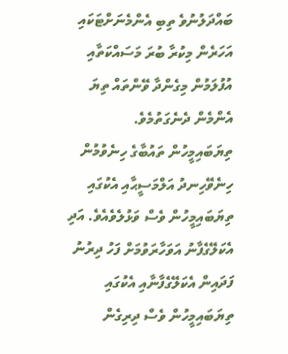ބައްދަލުނުވެ ތިބި އެންމެނަށްޓަކައި އަހަރެން މިކުރާ ބުރަ މަސައްކަތާއި އުފުލަމުން މިގެންދާ ވޭންތައް ތިޔަ އެންމެން ދެނެގަތުމެވެ.
ތިޔަބައިމީހުން ތައުބާގެ ހިނެވުމުން ހިނެވޭހިނދު އަލްމަސީޙާއި އެކުގައި ތިޔަބައިމީހުން ވެސް ވަޅުލެވެއެވެ. އަދި އެކަލޭގެފާނު އަވަހާރަވުމަށް ފަހު ދިރުނު ފަދައިން އެކަލޭގެފާނާއި އެކުގައި ތިޔަބައިމީހުން ވެސް ދިރިގެން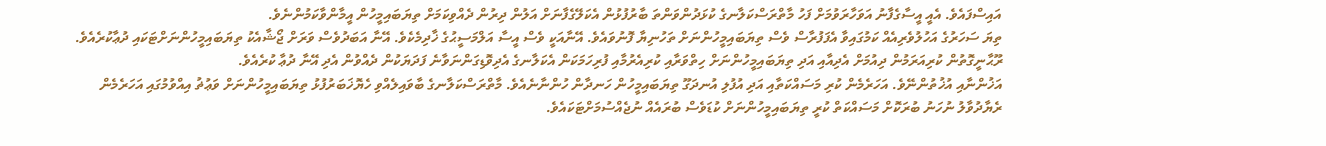އައިސްފައެވެ. އެއީ އީސާގެފާނު އަވަހާރަވުމަށް ފަހު މާތްރަސްކަލާނގެ ކުޅަދުންވަންތަ ބާރުފުޅުން އެކަލޭގެފާނަށް އަލުން ދިރުން ދެއްވިކަމަށް ތިޔަބައިމީހުން އީމާންވާކަމުންނެވެ.
ތިޔަ ސަހަރުގެ އަހުލުވެރިއެއް ކަމުގައިވާ އެފަފުރާސް ވެސް ތިޔަބައިމީހުންނަށް ތަހުނިޔާ ފޮނުވައެވެ. އޭނާއަކީ ވެސް އީސާ އަލްމަސީޙުގެ ޚާދިމެކެވެ. އޭނާ އަބަދުވެސް ވަރަށް ޖޯޝާއެކު ތިޔަބައިމީހުންނަށްޓަކައި ދުޢާކުރެއެވެ. ރޫޙާނީގޮތުން ކުރިއަރަމުން ދިއުމަށް އެދިއާއި އަދި ތިޔަބައިމީހުންނަށް ހިތްވަރާއި ކުރިއެރުމާއި ފުރިހަމަކަން އެކަލާނގެ އެދިވޮޑިގަންނަވާނެ ފަދަޔަކުން ދެއްވުން އެދި އޭނާ ދުޢާ ކުރެއެވެ.
އަޚުންނާއި އުޚުތުންނޭވެ. އަހަރެމެން ކުރި މަސައްކަތާއި އަދި އުފުލި އުނދަގޫ ތިޔަބައިމީހުން ހަނދާން ހުންނާނެއެވެ. މާތްރަސްކަލާނގެ ބާވައިލެއްވި ހެޔޮޚަބަރުފުޅު ތިޔަބައިމީހުންނަށް ވަޢުޡު އިއްވުމުގައި އަހަރެމެން ރެޔާދުވާލު ނުހަނު ބުރަކޮށް މަސައްކަތް ކުރީ ތިޔަބައިމީހުންނަށް ކުޑަވެސް ބުރައެއް ނުޖެއްސުމަށްޓަކައެވެ.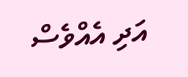އަދި އެއްވެސް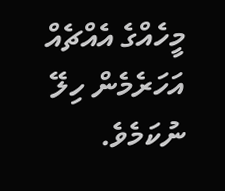މީހެއްގެ އެއްޗެއް އަހަރެމެން ހިލޭ ނުކަމެވެ.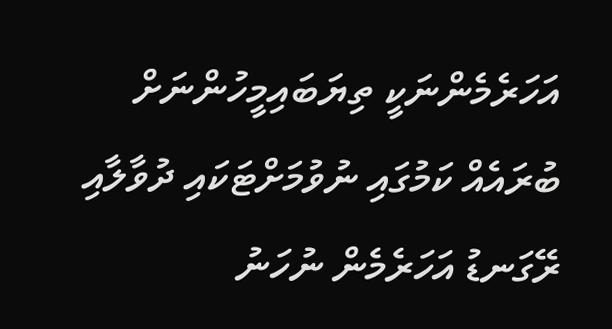އަހަރެމެންނަކީ ތިޔަބައިމީހުންނަށް ބުރައެއް ކަމުގައި ނުވުމަށްޓަކައި ދުވާލާއި ރޭގަނޑު އަހަރެމެން ނުހަނު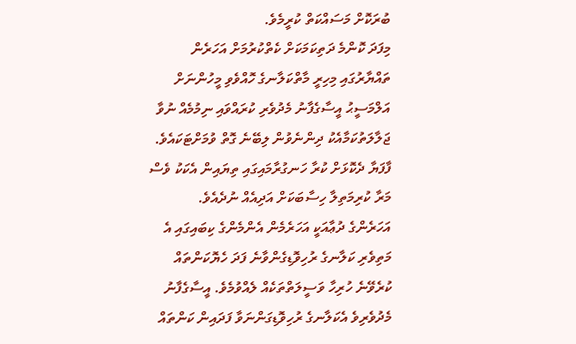ބުރަކޮށް މަސައްކަތް ކުރީމެވެ.
މިފަދަ ކޮންމެ ދަތިކަމަކަށް ކެތްކުރުމަށް އަހަރެން ތައްޔާރުގައި މިހިރީ މާތްކަލާނގެ ހޮއްވެވި މީހުންނަށް އަލްމަސީޙު އީސާގެފާނު މެދުވެރި ކުރައްވައި ނިމުމެއް ނުވާ ޖަލާލަތުކަމާއެކު ދިންނެވުން ލިބޭނެ ގޮތް ވުމަށްޓަކައެވެ.
ފާފަޔާ ދެކޮޅަށް ކުރާ ހަނގުރާމައިގައި ތިޔައިން އެކަކު ވެސް މަރާ ކުރިމަތިލާ ހިސާބަކަށް އަދިއެއް ނުދެއެވެ.
އަހަރެންގެ ދުޢާއަކީ އަހަރެމެން އެންމެންގެ ކިބައިގައި އެ މަތިވެރި ކަލާނގެ ރުހިވޮޑިގެންވާނެ ފަދަ ހެޔޮކަންތައް ކުރެވޭނެ ހުރިހާ ވަސީލަތްތަކެއް ލެއްވުމެވެ. އީސާގެފާނު މެދުވެރިވެ އެކަލާނގެ ރުހިވޮޑިގަންނަވާ ފަދައިން ކަންތައް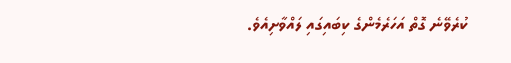ކުރެވޭނެ ގޮތް އަހަރެމެންގެ ކިބައިގައި ލައްވާށިއެވެ.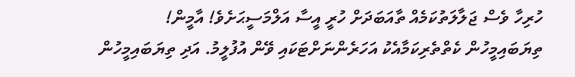ހުރިހާ ވެސް ޖަލާލަތުކަމެއް ތާއަބަދަށް ހުރީ އީސާ އަލްމަސީޙަށެވެ! އާމީން!
ތިޔަބައިމީހުން ކެތްތެރިކަމާއެކު އަހަރެންނަށްޓަކައި ވޭން އުފުލީމު. އަދި ތިޔަބައިމީހުން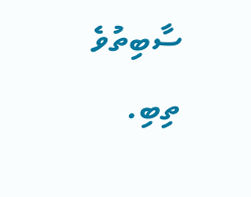ސާބިތުވެ ތިބި.